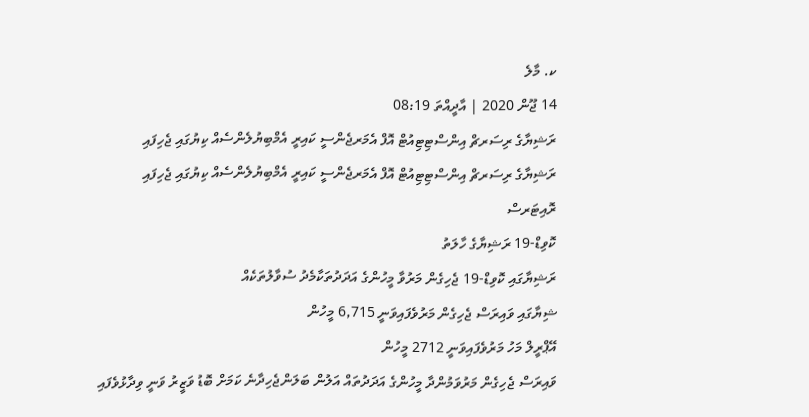ކ. މާލެ
14 ޖޫން 2020 | އާދީއްތަ 08:19
ރަޝިޔާގެ ރިސަރޗް އިންސްޓިޓިއުޓް އޮފް އެމަރޖެންސީ ކައިރީ އެމްބިޔުލެންސެއް ކިޔުގައި ޖެހިފައި
ރަޝިޔާގެ ރިސަރޗް އިންސްޓިޓިއުޓް އޮފް އެމަރޖެންސީ ކައިރީ އެމްބިޔުލެންސެއް ކިޔުގައި ޖެހިފައި
ރޮއިޓަރސް
ކޮވިޑް-19 ރަޝިޔާގެ ހާލަތު
ރަޝިޔާގައި ކޮވިޑް-19 ޖެހިގެން މަރުވާ މީހުންގެ އަދަދުތަކާމެދު ސުވާލުތަކެއް
ޝިޔާގައި ވައިރަސް ޖެހިގެން މަރުވެފައިވަނީ 6,715 މީހުން
އޭޕްރީލް މަހު މަރުވެފައިވަނީ 2712 މީހުން
ވައިރަސް ޖެހިގެން މަރުވަމުންދާ މީހުންގެ އަދަދުތައް އަލުން ބަލަންޖެހިދާނެ ކަމަށް ބޮޑު ވަޒީރު ވަނީ ވިދާޅުވެފައި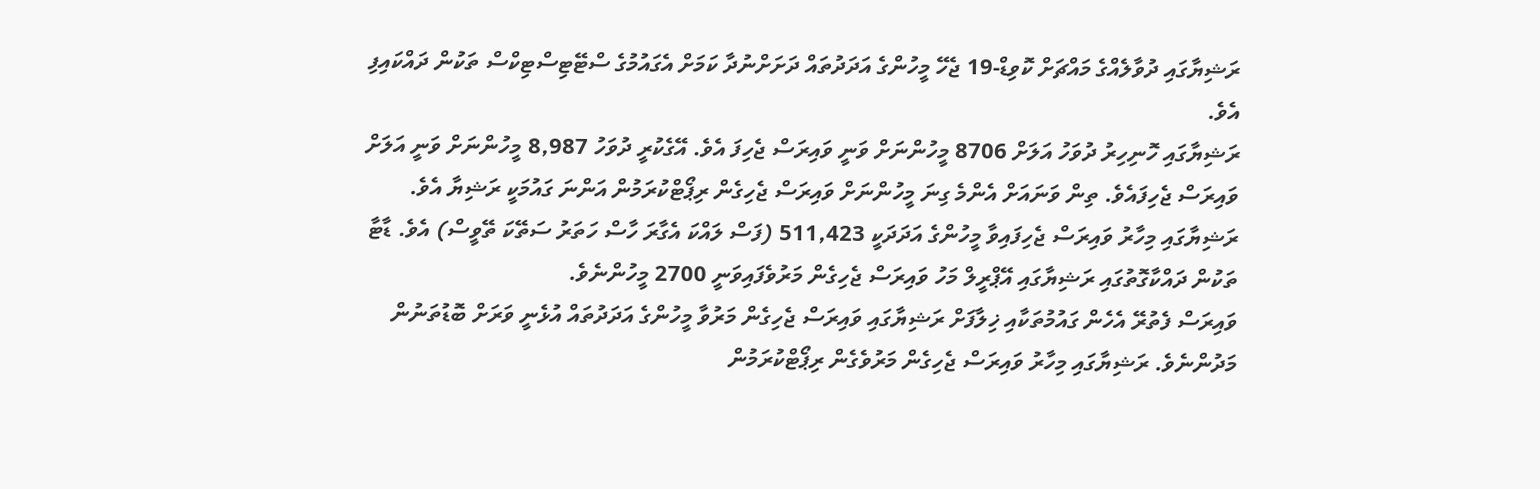ރަޝިޔާގައި ދުވާލެއްގެ މައްޗަށް ކޮވިޑް-19 ޖެހޭ މީހުންގެ އަދަދުތައް ދަށަށްނުދާ ކަމަށް އެގައުމުގެ ސްޓޭޓިސްޓިކްސް ތަކުން ދައްކައިފި އެވެ.
ރަޝިޔާގައި ހޮނިހިރު ދުވަހު އަލަށް 8706 މީހުންނަށް ވަނީ ވައިރަސް ޖެހިފަ އެވެ. އޭގެކުރީ ދުވަހު 8,987 މީހުންނަށް ވަނީ އަލަށް ވައިރަސް ޖެހިފައެވެ. ތިން ވަނައަށް އެންމެ ގިނަ މީހުންނަށް ވައިރަސް ޖެހިގެން ރިޕޯޓްކުރަމުން އަންނަ ގައުމަކީ ރަޝިޔާ އެވެ. ރަޝިޔާގައި މިހާރު ވައިރަސް ޖެހިފައިވާ މީހުންގެ އަދަދަކީ 511,423 (ފަސް ލައްކަ އެގާރަ ހާސް ހަތަރު ސަތޭކަ ތޭވީސް) އެވެ. ޑާޓާ ތަކުން ދައްކާގޮތުގައި ރަޝިޔާގައި އޭޕްރީލް މަހު ވައިރަސް ޖެހިގެން މަރުވެފައިވަނީ 2700 މީހުންނެވެ.
ވައިރަސް ފެތުރޭ އެހެން ގައުމުތަކާއި ޚިލާފަށް ރަޝިޔާގައި ވައިރަސް ޖެހިގެން މަރުވާ މީހުންގެ އަދަދުތައް އުޅެނީ ވަރަށް ބޮޑުތަނުން މަދުންނެވެ. ރަޝިޔާގައި މިހާރު ވައިރަސް ޖެހިގެން މަރުވެގެން ރިޕޯޓްކުރަމުން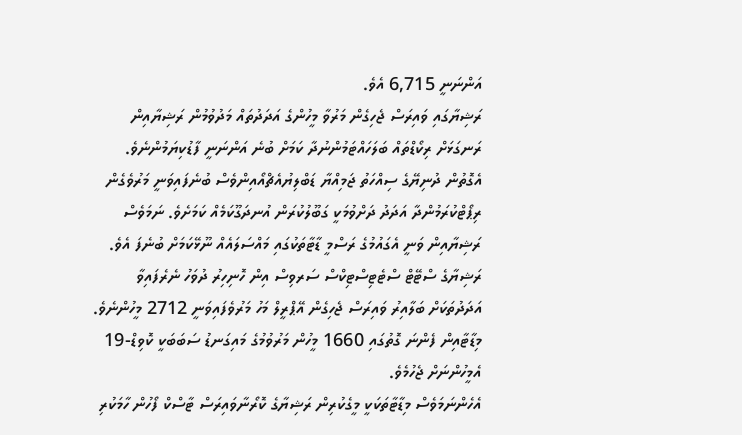އަންނަނީ 6,715 އެވެ.
ރަޝިޔާގައި ވައިރަސް ޖެހިގެން މަރުވާ މީހުންގެ އަދަދުތައް މަދުވުމުން ރަޝިޔާއިން ރަނގަޅަށް ރިކޯޑްތައް ބަލަހައްޓަމުންނުދާ ކަމަށް ބުނެ އަންނަނީ ފާޑުކިޔަމުންނެވެ. އެގޮތުން ދުނިޔޭގެ ސިއްހަތު ޖަމިއްޔާ ޑަބްލިޔުއެޗްއޯއިންވެސް ބުނެފައިވަނީ މަރުވެގެން ރިޕޯޓްކުރަމުންދާ އަދަދު ދަށްވުމަކީ ގަބޫލުކުރަން އުނދަގޫކަމެއް ކަމަށެވެ. ނަމަވެސް ރަޝިޔާއިން ވަނީ އެގައުމުގެ ރަސްމީ ޑާޓާތަކުގައި މައްސަލައެއް ނޫޅޭކަމަށް ބުނެފަ އެވެ.
ރަޝިޔާގެ ސްޓޭޓް ސްޓެޓިސްޓިކްސް ސަރވިސް އިން ހޮނިހިރު ދުވަހު ނެރެފައިވާ އަދަދުތަކަށް ބަލާއިރު ވައިރަސް ޖެހިގެން އޭޕްރީލް މަހު މަރުވެފައިވަނީ 2712 މީހުންނެވެ. މިޑާޓާއިން ފެންނަ ގޮތުގައި 1660 މީހުން މަރުވުމުގެ މައިގަނޑު ސަބަބަކީ ކޮވިޑް-19 އެމީހުންނަށް ޖެހުމެވެ.
އެހެންނަމަވެސް މިޑާޓާތަކަކީ މީގެކުރިން ރަޝިޔާގެ ކޮރޯނާވައިރަސް ޓާސްކް ފޯހުން ހާމަކުރި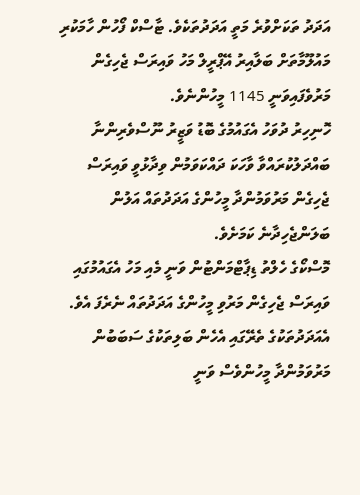އަދަދު ތަކަށްވުރެ މަތީ އަދަދުތަކެވެ. ޓާސްކް ފޯހުން ހާމަކުރި މައުލޫމާތަށް ބަލާއިރު އޭޕްރީލް މަހު ވައިރަސް ޖެހިގެން މަރުވެފައިވަނީ 1145 މީހުންނެވެ.
ހޮނިހިރު ދުވަހު އެގައުމުގެ ބޮޑު ވަޒީރު ނޫސްވެރިންނާ ބައްދަލުކުރައްވާ ވާހަކަ ދައްކަވަމުން ވިދާޅުވީ ވައިރަސް ޖެހިގެން މަރުވަމުންދާ މީހުންގެ އަދަދުތައް އަލުން ބަލަންޖެހިދާނެ ކަމަށެވެ.
މޮސްކޯގެ ހެލްތު ޑިޕާޓްމަންޓުން ވަނީ މެއި މަހު އެގައުމުގައި ވައިރަސް ޖެހިގެން މަރުވި މީހުންގެ އަދަދުތައް ނެރެފަ އެވެ. އެއަދަދުތަކުގެ ތެރޭގައި އެހެން ބަލިތަކުގެ ސަބަބުން މަރުވަމުންދާ މީހުންވެސް ވަނީ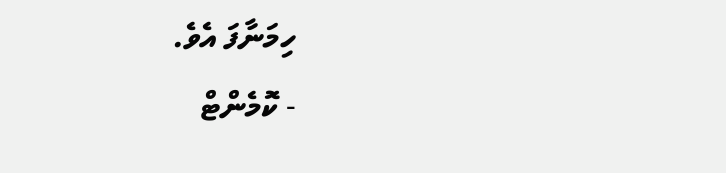ހިމަނާފަ އެވެ.
- ކޮމެންޓް